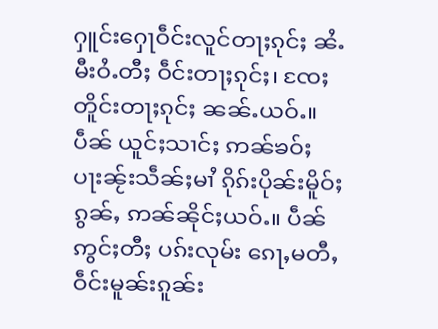ႁူင်းႁေႃဝဵင်းလူင်တႃႈၵုင်ႈ ၼႆႉ မီးဝႆႉတီႈ ဝဵင်းတႃႈၵုင်ႈ၊ ၸႄႈတိူင်းတႃႈၵုင်ႈ ၼၼ်ႉယဝ်ႉ။ ပဵၼ် ယူင်ႈသၢင်ႈ ဢၼ်ၶဝ်ႈပႃးၼႂ်းသဵၼ်ႈမၢႆ ၵိုၵ်းပိုၼ်းမိူဝ်ႈၵွၼ်ႇ ဢၼ်ၼိုင်ႈယဝ်ႉ။ ပဵၼ်ဢွင်ႈတီႈ ပၵ်းလုမ်း ၵေႃႇမတီႇ ဝဵင်းမူၼ်းၵူၼ်း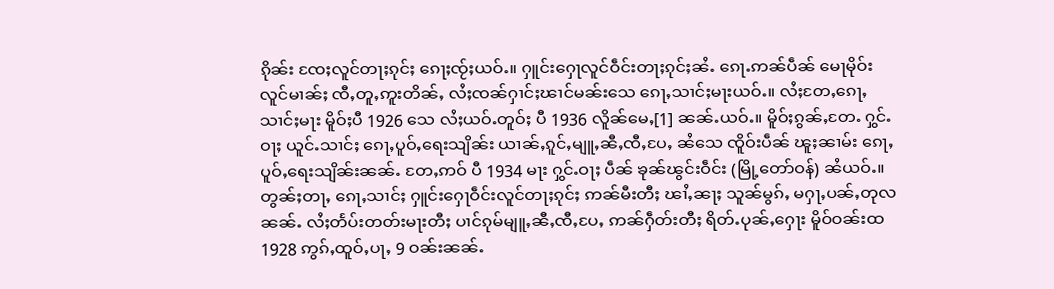ၵိုၼ်း ၸႄႈလူင်တႃႈၵုင်ႈ ၵေႃႈၸႂ်ႈယဝ်ႉ။ ႁူင်းႁေႃလူင်ဝဵင်းတႃႈၵုင်ႈၼႆႉ ၵေႃႉဢၼ်ပဵၼ် မေႃမိုဝ်းလူင်မၢၼ်ႈ ၸီႇတူႇဢူးတိၼ်ႇ လႆႈၸၼ်ႁၢင်ႈၽၢင်မၼ်းသေ ၵေႃႇသၢင်ႈမႃးယဝ်ႉ။ လႆႈတႄႇၵေႃႇသၢင်ႈမႃး မိူဝ်ႈပီ 1926 သေ လႆႈယဝ်ႉတူဝ်ႈ ပီ 1936 လိူၼ်မေႇ[1] ၼၼ်ႉယဝ်ႉ။ မိူဝ်ႈၵွၼ်ႇတႄႉ ႁွင်ႉဝႃႈ ယူင်ႉသၢင်ႈ ၵေႃႇပူဝ်ႇရေးသျိၼ်း ယၢၼ်ႇၵူင်ႇမျူႇၼီႇၸီႇပႄႇ ၼႆသေ ၸိူဝ်းပဵၼ် ၽူႈၼၢမ်း ၵေႃႇပူဝ်ႇရေးသျိၼ်းၼၼ်ႉ တႄႇဢဝ် ပီ 1934 မႃး ႁွင်ႉဝႃႈ ပဵၼ် ၶုၼ်ၽွင်းဝဵင်း (မြို့တော်ဝန်) ၼႆယဝ်ႉ။
တွၼ်ႈတႃႇ ၵေႃႇသၢင်ႈ ႁူင်းႁေႃဝဵင်းလူင်တႃႈၵုင်ႈ ဢၼ်မီးတီႈ ၽၢႆႇၼႃႈ သူၼ်မွၵ်ႇ မႁႃႇပၼ်ႇတုလ ၼၼ်ႉ လႆႈတႅပ်းတတ်းမႃးတီႈ ပၢင်ၵုမ်မျူႇၼီႇၸီႇပႄႇ ဢၼ်ႁဵတ်းတီႈ ရိတ်ႉပုၼ်ႇႁေႃး မိူဝ်ဝၼ်းထ 1928 ဢွၵ်ႇထူဝ်ႇပႃႇ 9 ဝၼ်းၼၼ်ႉ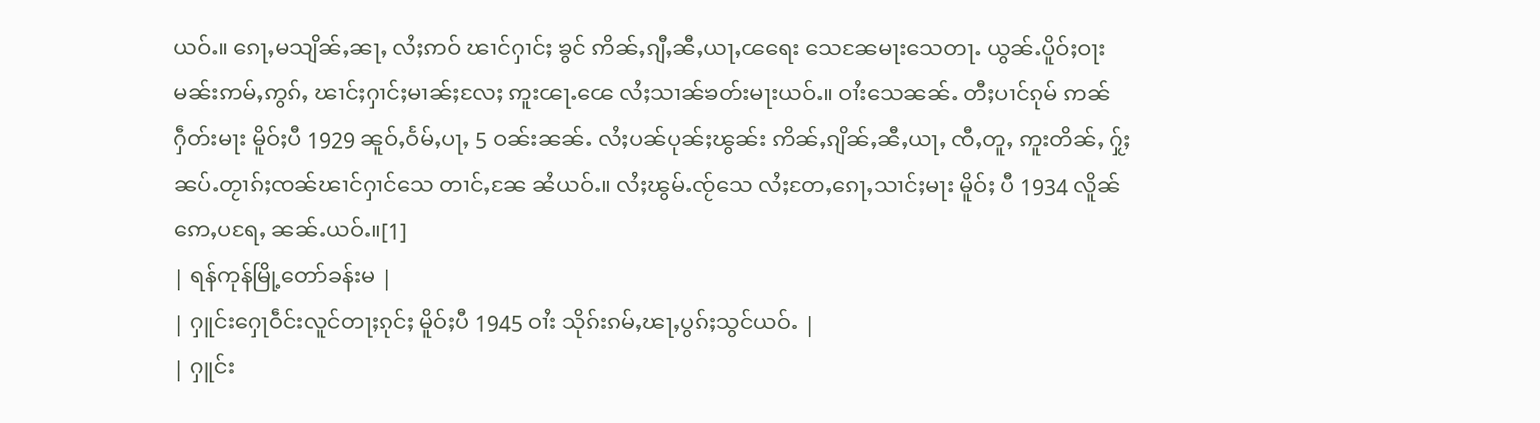ယဝ်ႉ။ ၵေႃႇမသျိၼ်ႇၼႃႇ လႆႈဢဝ် ၽၢင်ႁၢင်ႈ ၶွင် ဢိၼ်ႇၵျီႇၼီႇယႃႇꧤရေး သေၼႄမႃးသေတႃႉ ယွၼ်ႉပိူဝ်ႈဝႃး မၼ်းဢမ်ႇဢွၵ်ႇ ၽၢင်ႈႁၢင်ႈမၢၼ်ႈလႄႈ ဢူးꧤႃႉꧤေ လႆႈသၢၼ်ၶတ်းမႃးယဝ်ႉ။ ဝၢႆးသေၼၼ်ႉ တီႈပၢင်ၵုမ် ဢၼ်ႁဵတ်းမႃး မိူဝ်ႈပီ 1929 ၼူဝ်ႇဝႅမ်ႇပႃႇ 5 ဝၼ်းၼၼ်ႉ လႆႈပၼ်ပုၼ်ႈၽွၼ်း ဢိၼ်ႇၵျိၼ်ႇၼီႇယႃႇ ၸီႇတူႇ ဢူးတိၼ်ႇ ႁႂ်ႈၼပ်ႉတႂၢၵ်ႈၸၼ်ၽၢင်ႁၢင်သေ တၢင်ႇၼႄ ၼႆယဝ်ႉ။ လႆႈၽွမ်ႉၸႂ်သေ လႆႈတႄႇၵေႃႇသၢင်ႈမႃး မိူဝ်ႈ ပီ 1934 လိူၼ်ဢေႇပရႄႇ ၼၼ်ႉယဝ်ႉ။[1]
| ရန်ကုန်မြို့တော်ခန်းမ |
| ႁူင်းႁေႃဝဵင်းလူင်တႃႈၵုင်ႈ မိူဝ်ႈပီ 1945 ဝၢႆး သိုၵ်းၵမ်ႇၽႃႇပွၵ်ႈသွင်ယဝ်ႉ |
| ႁူင်း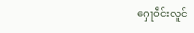ႁေႃဝဵင်းလူင်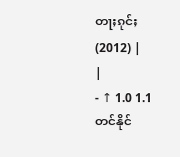တႃႈၵုင်ႈ (2012) |
|
- ↑ 1.0 1.1 တင်နိုင်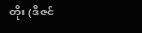တိုး (ဒီဇင်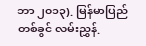ဘာ ၂၀၁၃). မြန်မာပြည်တစ်ခွင် လမ်းညွှန်.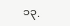၁၃.